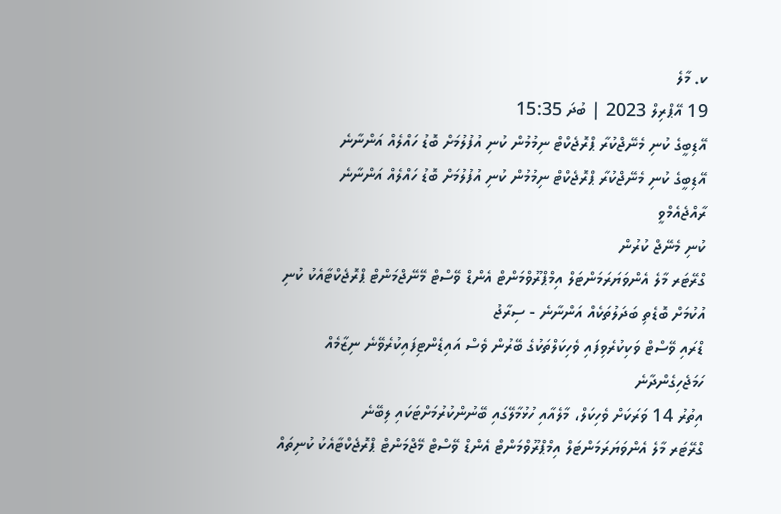ކ. މާލެ
19 އޭޕްރިލް 2023 | ބުދަ 15:35
އޭޑިބީގެ ކުނި މެނޭޖްކުރާ ޕްރޮޖެކްޓް ނިމުމުން ކުނި އުފުލުމަށް ބޮޑު ހައްލެއް އަންނާނެ
އޭޑިބީގެ ކުނި މެނޭޖްކުރާ ޕްރޮޖެކްޓް ނިމުމުން ކުނި އުފުލުމަށް ބޮޑު ހައްލެއް އަންނާނެ
ރާއްޖެއެމްވީ
ކުނި މެނޭޖް ކުރުން
ގްރޭޓަރ މާލެ އެންވަޔަރަމަންޓަލް އިމްޕްރޫވްމަންޓް އެންޑް ވޭސްޓް މޭނޭޖްމަންޓް ޕްރޮޖެކްޓާއެކު ކުނި އުކުމަށް ބޮޑެތި ބަދަލުތަކެއް އަންނާނެ - ސިރާޖު
ޑްރައި ވޭސްޓް ވަކިކުރެވިފައި ވެހިކަލްތަކުގެ ބޭރުން ވެސް އައިޑެންޓިފައިކުރެވޭނެ ނިޒާމެއް ހަމަޖެހިގެންދާނެ
އިތުރު 14 ވަރަކަށް ވެހިކަލް، މާލެއާއި ހުޅުމާލޭގައި ބޭނުންކުރުމަށްޓަކައި ލިބޭނެ
ގްރޭޓަރ މާލެ އެންވަޔަރަމަންޓަލް އިމްޕްރޫވްމަންޓް އެންޑް ވޭސްޓް މޭޖްމަންޓް ޕްރޮޖެކްޓާއެކު ކުނިތައް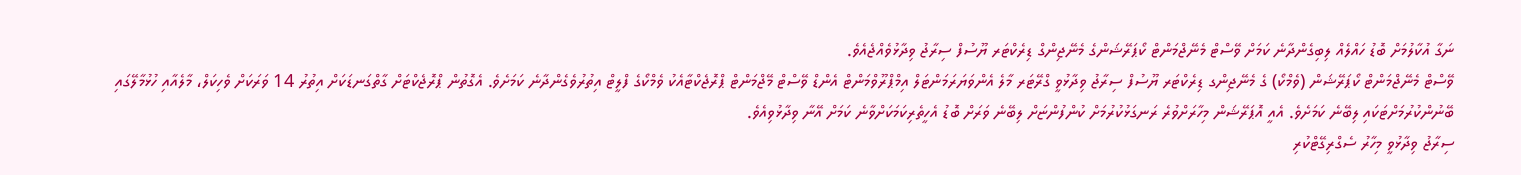ނަގާ އުކާލުމަށް ބޮޑު ހައްލެއް ލިބިގެންދާނެ ކަމަށް ވޭސްޓް މެނޭޖްމަންޓް ކޯޕަރޭޝަންގެ މެނޭޖިންގް ޑިރެކްޓަރ ޔޫސުފް ސިރާޖު ވިދާޅުވެއްޖެއެވެ.
ވޭސްޓް މެނޭޖްމަންޓް ކޯޕަރޭޝަން (ވެމްކޯ) ގެ މެނޭޖިންގ ޑިރެކްޓަރ ޔޫސުފް ސިރާޖު ވިދާޅުވީ ގްރޭޓަރ މާލެ އެންވަޔަރަމަންޓަލް އިމްޕްރޫވްމަންޓް އެންޑް ވޭސްޓް މޭޖްމަންޓް ޕްރޮޖެކްޓާއެކު ވެމްކޯގެ ފްލީޓް އިތުރުވެގެންދާނެ ކަމަށެވެ. އެގޮތުން ޕްރޮޖެކްޓަށް ގާތްގަނޑަކަށް އިތުރު 14 ވަރަކަށް ވެހިކަލް، މާލެއާއި ހުޅުމާލޭގައި ބޭނުންކުރުމަށްޓަކައި ލިބޭނެ ކަމަށެވެ. އެއީ އޮޕަރޭޝަން މިހާރަށްވުރެ ރަނގަޅުކުރުމަށް ކުންފުންޏަށް ލިބޭނެ ވަރަށް ބޮޑު އެހީތެރިކަމަކަށްވާނެ ކަމަށް އޭނާ ވިދާޅުވިއެވެ.
ސިރާޖު ވިދާޅުވީ މިހާރު ސެގްރިގޭޓްކުރި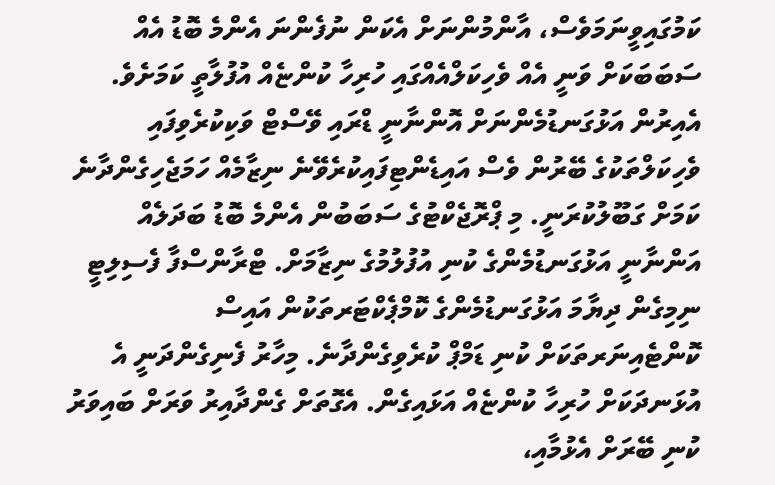ކަމުގައިވީނަމަވެސް، އާންމުންނަށް އެކަން ނުފެންނަ އެންމެ ބޮޑު އެއް ސަބަބަކަށް ވަނީ އެއް ވެހިކަލްއެއްގައި ހުރިހާ ކުންޏެއް އުފުލާތީ ކަމަށެވެ.
އެއިރުން އަޅުގަނޑުމެންނަށް އޮންނާނީ ޑްރައި ވޭސްޓް ވަކިކުރެވިފައި ވެހިކަލްތަކުގެ ބޭރުން ވެސް އައިޑެންޓިފައިކުރެވޭނެ ނިޒާމެއް ހަމަޖެހިގެންދާނެ ކަމަށް ގަބޫލުކުރަނީ. މި ޕްރޮޖެކްޓުގެ ސަބަބުން އެންމެ ބޮޑު ބަދަލެއް އަންނާނީ އަޅުގަނޑުމެންގެ ކުނި އުފުލުމުގެ ނިޒާމަށް. ޓްރާންސްފާ ފެސިލިޓީ ނިމިގެން ދިޔާމަ އަޅުގަނޑުމެންގެ ކޮމްޕެކްޓަރތަކުން އައިސް ކޮންޓެއިނަރތަކަށް ކުނި ޑަމްޕް ކުރެވިގެންދާނެ. މިހާރު ފެނިގެންދަނީ އެ އުޅަނދަކަށް ހުރިހާ ކުންޏެއް އަޅައިގެން. އެގޮތަށް ގެންދާއިރު ވަރަށް ބައިވަރު ކުނި ބޭރަށް އެޅުމާއި،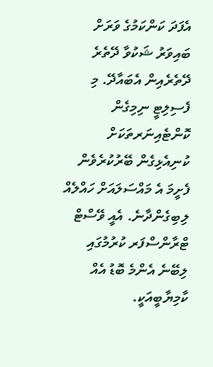އެފަދަ ކަންކަމުގެ ވަރަށް ބައިވަރު ޝަކުވާ ދޭތެރެ ދޭތެރެއިން އެބައާދޭ. މި ފެސިލިޓީ ނިމިގެން ކޮންޓެއިނަރތަކަށް ކުނިއެޅިގެން ބޭރުކުރެވެން ފެށީމަ އެ މައްސަލައަށް ހައްލެއް ލިބިގެންދާނެ. އެއީ ވޭސްޓް ޓްރާންސްފަރ ކުރުމުގައި ލިބޭނެ އެންމެ ބޮޑު އެއް ކާމިޔާބީއަކީ.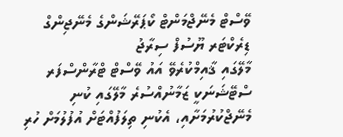ވޭސްޓް މެނޭޖްމަންޓް ކޯޕަރޭޝަންގެ މެނޭޖިންގް ޑިރެކްޓަރ ޔޫސުފް ސިރާޖު
މާލޭގައި ޤާއިމްކުރެވޭ އައު ވޭސްޓް ޓްރާންސްފަރ ސްޓޭޝަނަކީ ޒަމާނުއްސުރެ މާލޭގައި ކުނި މެނޭޖްކުރުމަށާއި، އެކުނި ތިލަފުއްޓަށް އުފުލުމަށް ހުރި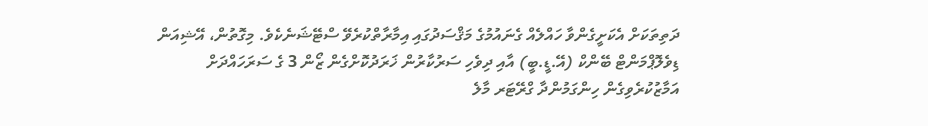ދަތިތަކަށް އެކަށީގެންވާ ހައްލެއް ގެނައުމުގެ މަޤްސަދުގައި އިމާރާތްކުރެވޭ ސްޓޭޝަނެކެވެ. މިގޮތުން، އޭޝިއަން ޑިވެލޮޕްމަންޓް ބޭންކް (އޭ.ޑީ.ބީ) އާއި ދިވެހި ސަރުކާރުން ޚަރަދުކޮށްގެން ޒޯން 3 ގެ ސަރަހައްދަށް އަމާޒުކުރެވިގެން ހިންގަމުންދާ ގްރޭޓަރ މާލެ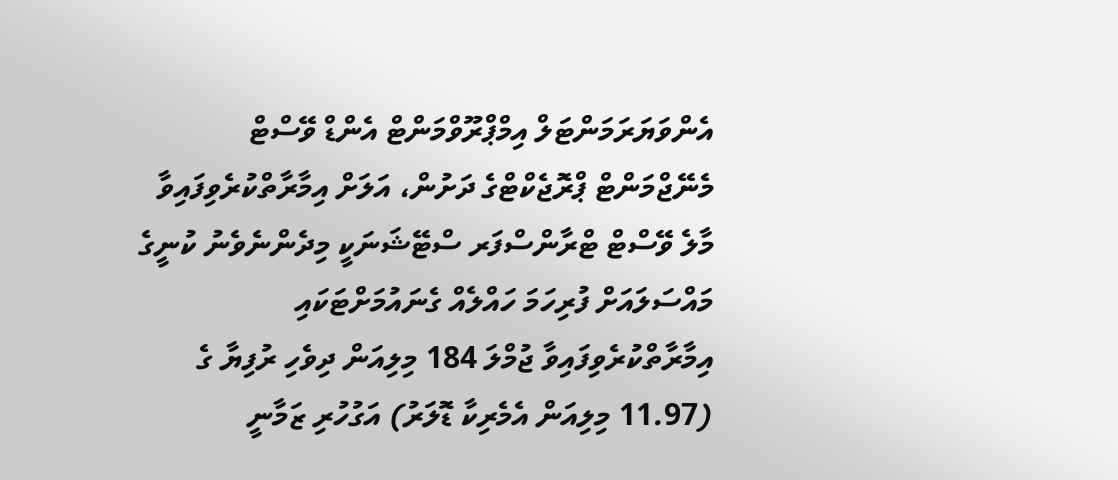އެންވަޔަރަމަންޓަލް އިމްޕްރޫވްމަންޓް އެންޑް ވޭސްޓް މެނޭޖްމަންޓް ޕްރޮޖެކްޓްގެ ދަށުން، އަލަށް އިމާރާތްކުރެވިފައިވާ މާލެ ވޭސްޓް ޓްރާންސްފަރ ސްޓޭޝަނަކީ މިދެންނެވެނު ކުނީގެ މައްސަލައަށް ފުރިހަމަ ހައްލެއް ގެނައުމަށްޓަކައި އިމާރާތްކުރެވިފައިވާ ޖުމްލަ 184 މިލިއަން ދިވެހި ރުފިޔާ ގެ (11.97 މިލިއަން އެމެރިކާ ޑޮލަރު) އަގުހުރި ޒަމާނީ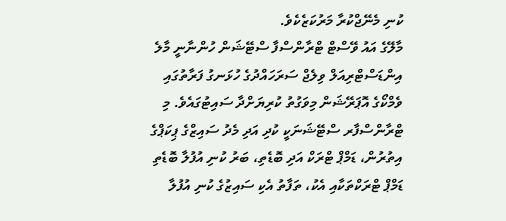ކުނި މެނޭޖްކުރާ މަރުކަޒެކެވެ.
މާލޭގެ އައު ވޭސްޓް ޓްރާންސްފާ ސްޓޭޝަން ހުންނާނީ މާލެ އިންޑަސްޓްރިއަލް ވިލެޖް ސަރަހައްދުގެ ހުޅަނގު ފަރާތުގައި ވެމްކޯގެ އޮޕަރޭޝަން މިވަގުތު ކުރިޔަށްދާ ސައިޓުގައެވެ. މި ޓްރާންސްފާރ ސްޓޭޝަނަކީ ކުދި އަދި މެދު ސައިޒްގެ ޕިކަޕްގެ އިތުރުން، ޑަމްޕް ޓްރަކް އަދި ބޮޑެތި، ބަރު ކުނި އުފުލާ ބޮޑެތި ޑަމްޕް ޓްރަކްތަކާއި އެކު، ތަފާތު އެކި ސައިޒުގެ ކުނި އުފުލާ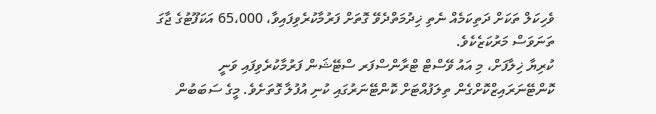ވެހިކަލް ތަކަށް ދަތިކަމެއް ނެތި ޚިދުމަތްދެވޭ ގޮތަށް ފަރުމާކުރެވިފައިވާ، 65،000 އަކަފޫޓުގެ ޖާގަ ތަނަވަސް މަރުކަޒެކެވެ.
ކުރިޔާ ޚިލާފަށް، މި އައު ވޭސްޓް ޓްރާންސްފަރ ސްޓޭޝަން ފަރުމާކުރެވިފައި ވަނީ ކޮންޓޭނަރައިޒްކޮށްގެން ތިލަފުއްޓަށް ކޮންޓޭނަރުގައި ކުނި އުފުލާ ގޮތަށެވެ. މީގެ ސަބަބުން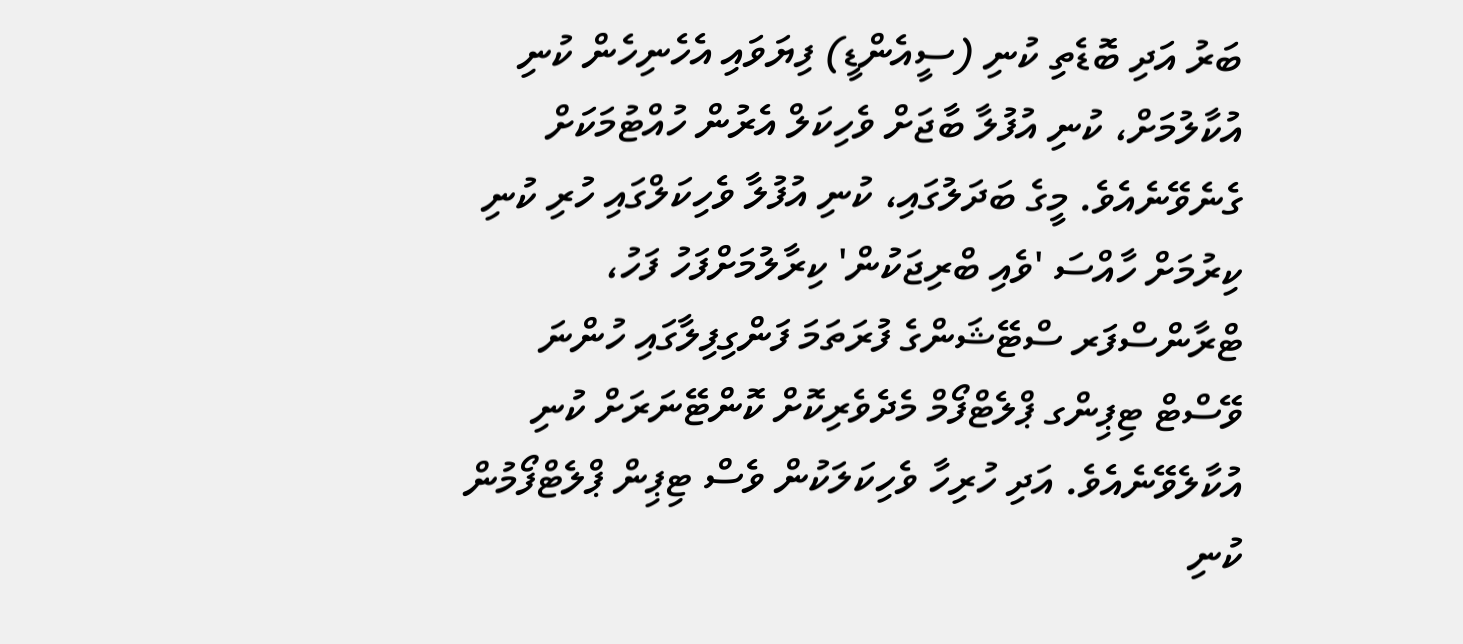ބަރު އަދި ބޮޑެތި ކުނި (ސީއެންޑީ) ފިޔަވައި އެހެނިހެން ކުނި އުކާލުމަށް، ކުނި އުފުލާ ބާޖަށް ވެހިކަލް އެރުން ހުއްޓުމަކަށް ގެނެވޭނެއެވެ. މީގެ ބަދަލުގައި، ކުނި އުފުލާ ވެހިކަލްގައި ހުރި ކުނި ކިރުމަށް ހާއްސަ 'ވެއި ބްރިޖަކުން' ކިރާލުމަށްފަހު ފަހު، ޓްރާންސްފަރ ސްޓޭޝަންގެ ފުރަތަމަ ފަންގިފިލާގައި ހުންނަ ވޭސްޓް ޓިޕިންގ ޕްލެޓްފޯމް މެދެވެރިކޮށް ކޮންޓޭނަރަށް ކުނި އުކާލެވޭނެއެވެ. އަދި ހުރިހާ ވެހިކަލަކުން ވެސް ޓިޕިން ޕްލެޓްފޯމުން ކުނި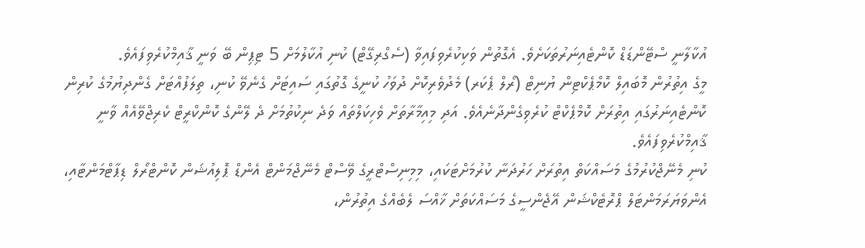އުކާލާނީ ސްޓޭންޑަޑް ކޮންޓެއިނަރުތަކަށެވެ. އެގޮތުން ވަކިކުރެވިފައިވާ (ސެގްރިގޭޓް) ކުނި އުކާލުމަށް 5 ޓިޕިން ބޭ ވަނީ ޤާއިމްކުރެވިފައެވެ.
މީގެ އިތުރުން މޮބައިލް ކޮމްޕެކްޓިން ޔުނިޓް (ރޯލް ޕެކަރ) މެދުވެރިކޮށް ދުވަހު ކުނީގެ ގޮތުގައި ސައިޓަށް ގެނެވޭ ކުނި، ތިލަފުއްޓަށް ގެންދިޔުމުގެ ކުރިން ކޮންޓެއިނަރުގައި އިތުރަށް ކޮމްޕެކްޓް ކުރެވިގެންދާނެއެވެ. އަދި މިއިމާރާތަށް ވެހިކަލްތައް ވަދެ ނިކުތުމަށް ދެ ލޭންގެ ކޮންކްރީޓް ކެރިޖްވޭއެއް ވާނީ ޤާއިމްކުރެވިފައެވެ.
ކުނި މެނޭޖްކުރުމުގެ މަސައްކަތް އިތުރަށް ހަރުދަނާ ކުރުމަށްޓަކައި، މިމިނިސްޓްރީގެ ވޭސްޓް މެނޭޖްމަންޓް އެންޑް ޕޮލިއުޝަން ކޮންޓްރޯލް ޑިޕާޓްމަންޓާއި، އެންވަޔަރަމަންޓަލް ޕްރޮޓެކްޝަން އޭޖެންސީގެ މަސައްކަތަށް ޚާއްސަ ލެބެއްގެ އިތުރުން،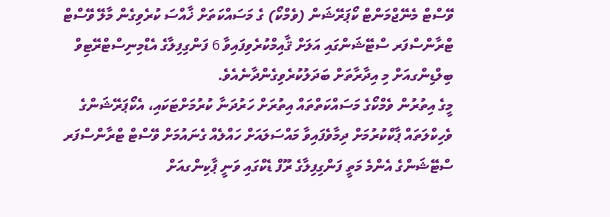ވޭސްޓް މެނޭޖްމަންޓް ކޯޕަރޭޝަން (ވެމްކޯ) ގެ މަސައްކަތަށް ޚާއްސަ ކުރެވިގެން މާލޭ ވޭސްޓް ޓްރާންސްފަރ ސްޓޭޝަންގައި އަލަށް ޤާއިމްކުރެވިފައިވާ 6 ފަންގިފިލާގެ އެޑްމިނިސްޓްރޭޓިވް ބިލްޑިންގއަށް މި އިދާރާތަށް ބަދަލުކުރެވިގެންދާނެއެވެ.
މީގެ އިތުރުން ވެމްކޯގެ މަސައްކަތްތައް އިތުރަށް ހަރުދަނާ ކުރުމަށްޓަކައި، އެކޯޕަރޭޝަންގެ ވެހިކްލަތައް ޕާކްކުރުމަށް ދިމާވެފައިވާ މައްސަލައަށް ހައްލެއް ގެނައުމަށް ވޭސްޓް ޓްރާންސްފަރ ސްޓޭޝަންގެ އެންމެ މަތީ ފަންގިފިލާގެ ރޫފް ޑެކްގައި ވަނީ ޕާކިންގއަށް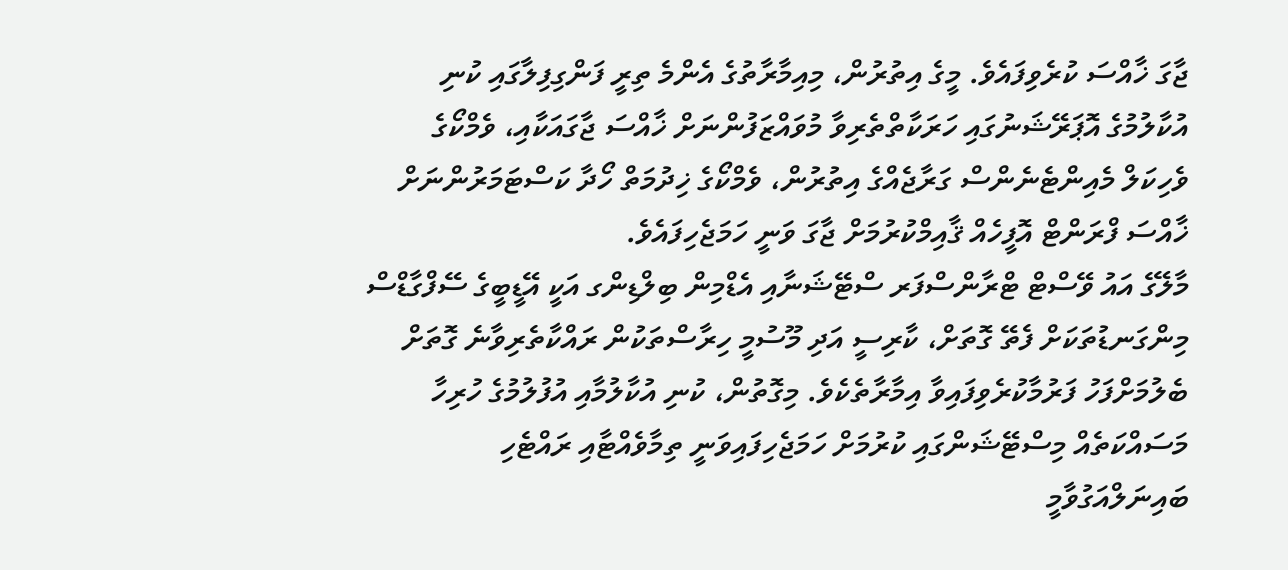ޖާގަ ޚާއްސަ ކުރެވިފައެވެ. މީގެ އިތުރުން، މިއިމާރާތުގެ އެންމެ ތިރީ ފަންގިފިލާގައި ކުނި އުކާލުމުގެ އޮޕަރޭޝަނުގައި ހަރަކާތްތެރިވާ މުވައްޒަފުންނަށް ޚާއްސަ ޖާގައަކާއި، ވެމްކޯގެ ވެހިކަލް މެއިންޓެނެންސް ގަރާޖެއްގެ އިތުރުން، ވެމްކޯގެ ޚިދުމަތް ހޯދާ ކަސްޓަމަރުންނަށް ޚާއްސަ ފްރަންޓް އޮފީހެއް ޤާއިމްކުރުމަށް ޖާގަ ވަނީ ހަމަޖެހިފައެވެ.
މާލޭގެ އައު ވޭސްޓް ޓްރާންސްފަރ ސްޓޭޝަނާއި އެޑްމިން ބިލްޑިންގ އަކީ އޭޑީބީގެ ސޭފްގާޑްސް މިންގަނޑުތަކަށް ފެތޭ ގޮތަށް، ކާރިސީ އަދި މޫސުމީ ހިރާސްތަކުން ރައްކާތެރިވާނެ ގޮތަށް ބެލުމަށްފަހު ފަރުމާކުރެވިފައިވާ އިމާރާތެކެވެ. މިގޮތުން، ކުނި އުކާލުމާއި އުފުލުމުގެ ހުރިހާ މަސައްކަތެއް މިސްޓޭޝަންގައި ކުރުމަށް ހަމަޖެހިފައިވަނީ ތިމާވެއްޓާއި ރައްޓެހި ބައިނަލްއަގުވާމީ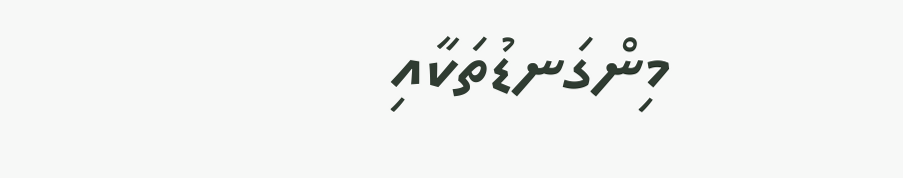މިންގަނޑުތަކާއި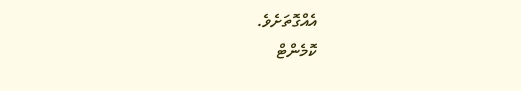އެއްގޮތަށެވެ.
ކޮމެންޓް